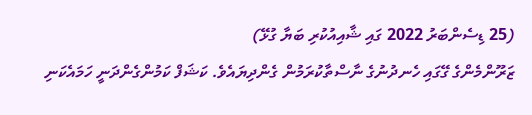(25 ޑިސެންބަރު 2022 ގައި ޝާއިއުކުރި ބަޔާ ގުޅޭ)
ޒަރޫންމެންގެ ގޭގައި ހެނދުނުގެ ނާސްތާކުރަމުން ގެންދިޔައެވެ. ކަޝަފް ކަމުންގެންދަނީ ހަމައެކަނި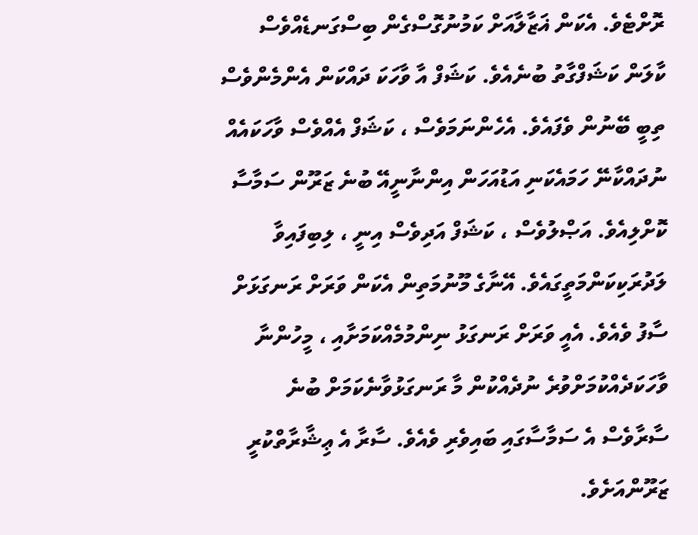ރޮށްޓެވެ. އެކަން ޣަޒާލާއަށް ކަމުނުގޮސްގެން ބިސްގަނޑެއްވެސް ކާލަން ކަޝަފްގާތު ބުނެއެވެ. ކަޝަފް އާ ވާހަކަ ދައްކަން އެންމެންވެސް ތިބީ ބޭނުން ވެފައެވެ. އެހެންނަމަވެސް ، ކަޝަފް އެއްވެސް ވާހަކައެއް ނުދައްކާނޭ ހަމައެކަނި އަޑުއަހަން އިންނާނީއޭ ބުނެ ޒަރޫން ސަމާސާ ކޮށްލިއެވެ. އަޞްލުވެސް ، ކަޝަފް އަދިވެސް އިނީ ، ލިބިފައިވާ ލަދުރަކިކަންމަތީގައެވެ. އޭނާގެ މޫނުމަތިން އެކަން ވަރަށް ރަނގަޅަށް ސާފު ވެއެވެ. އެއީ ވަރަށް ރަނގަޅު ނިންމުމެއްކަމަށާއި ، މީހުންނާ ވާހަކަދެއްކުމަށްވުރެ ނުދެއްކުން މާ ރަނގަޅުވާނެކަމަށް ބުނެ ސާރާވެސް އެ ސަމާސާގައި ބައިވެރި ވެއެވެ. ސާރާ އެ ޢިޝާރާތްކުރީ ޒަރޫންއަށެވެ.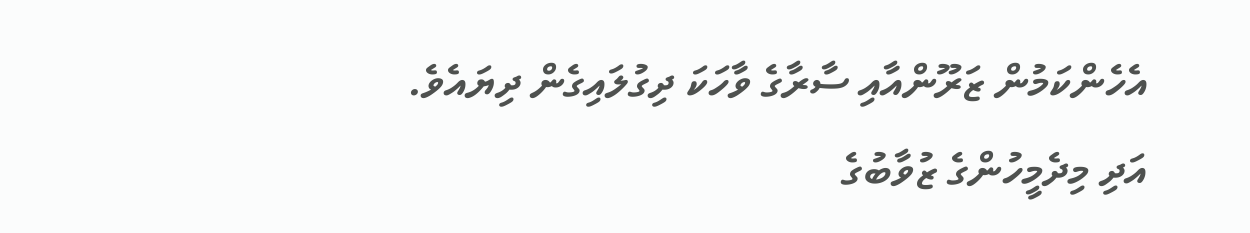އެހެންކަމުން ޒަރޫންއާއި ސާރާގެ ވާހަކަ ދިގުލައިގެން ދިޔައެވެ. އަދި މިދެމީހުންގެ ޒުވާބުގެ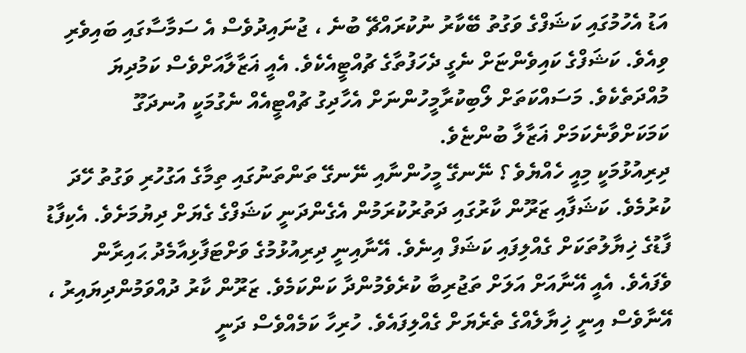އަޑު އެހުމުގައި ކަޝަފްގެ ވަގުތު ބޭކާރު ނުކުރައްޗޭ ބުނެ ، ޖުނައިދުވެސް އެ ސަމާސާގައި ބައިވެރި ވިއެވެ. ކަޝަފްގެ ކައިވެންޏަށް ނެގީ ދެހަފުތާގެ ޗުއްޓީއެކެވެ. އެއީ ޣަޒާލާއަށްވެސް ކަމުދިޔަ މުއްދަތެކެވެ. މަސައްކަތަށް ލޯބިކުރާމީހުންނަށް އެހާދިގު ޗުއްޓީއެއް ނެގުމަކީ އުނދަގޫ ކަމަކަށްވާނެކަމަށް ޣަޒާލާ ބުންޏެވެ.
ދިރިއުޅުމަކީ މިއީ ހެއްޔެވެ ؟ ނޭނގޭ މީހުންނާއި ނޭނގޭ ތަންތަނުގައި ތިމާގެ އަގުހުރި ވަގުތު ހޭދަ ކުރުމެވެ. ކަޝަފާއި ޒަރޫން ކާރުގައި ދަތުރުކުރަމުން އެގެންދަނީ ކަޝަފްގެ ގެޔަށް ދިޔުމަށެވެ. އެކިފާޑު ފާޑުގެ ޚިޔާލުތަކަށް ގެއްލިފައި ކަޝަފް އިނެވެ. އޭނާއިނީ ދިރިއުޅުމުގެ ވަށްޓަފާޅިއާމެދު ޙައިރާން ވެފައެވެ. އެއީ އޭނާއަށް އަލަށް ތަޖުރިބާ ކުރެވެމުންދާ ކަންކަމެވެ. ޒަރޫން ކާރު ދުއްވަމުންދިޔައިރު ، އޭނާވެސް އިނީ ޚިޔާލެއްގެ ތެރެޔަށް ގެއްލިފައެވެ. ހުރިހާ ކަމެއްވެސް ދަނީ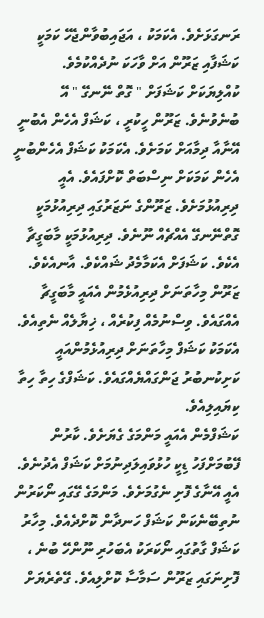ރަނގަޅަށެވެ. އެކަމަކު ، އަޖައިބުވާންޖެހޭ ކަމަކީ ކަޝަފާއި ޒަރޫން އަށް ވާހަކަ ނުދެއްކުމެވެ. ކުއްލިޔަކަށް ކަޝަފަށް " ގޮތް ނޭނގޭ " އޭ ބުނެވުނެވެ. ޒަރޫން ހީކުރީ ، ކަޝަފް އެހެން އެބުނީ އޭނާއާ ދިމާއަށް ކަމަށެވެ. އެކަމަކު ކަޝަފް އެހެންބުނީ އެހެން ކަމަކަށް ނިސްބަތް ކޮށްފައެވެ. އެއީ ދިރިއުޅުމަށެވެ. ޒަރޫންގެ ނަޒަރުގައި ދިރިއުޅުމަކީ ގޮތްނޭނގޭ އެއްޗެއް ނޫނެވެ. ދިރިއުޅުމަކީ މާބަގީޗާ އެކެވެ. ކަޝަފަށް އެކަމާމެދު ޝައްކެވެ. އާނއެކެވެ. ޒަރޫން މިހާތަނަށް ދިރިއުޅެމުން އެއައީ މާބަގީޗާ އެއްގައެވެ. ވިސްނުމެއް ފިކުރެއް ، ޚިޔާލެއް ނެތިއެވެ. އެކަމަކު ކަޝަފް މިހާތަނަށް ދިރިއުޅެމުންއައީ ކަށިކުނބުރު ޖަންގައްޔެއްގައެވެ. ކަޝަފްގެ ހިތާ ހިތާ ކިޔައިލިއެވެ.
ކަޝަފްމެން އެއައީ މަންމަގެ ގެޔަށެވެ. ކާރުން ފޭބުމަށްފަހު ޑިކީ ހުޅުވައިލަދިނުމަށް ކަޝަފް އެދުނެވެ. އެއީ އޭނާގެ ފޮށި ނެގުމަށެވެ. މަންމަގެ ގޭގައި ނޯކަރުން ނުތިބޭނެކަން ކަޝަފް ހަނދާން ކޮށްދެއެވެ. މިހާރު ކަޝަފް ގާތުގައި ނޯކަރަކު އެބަހުރި ނޫންހޭ ބުނެ ، ފޮށިނަގައި ޒަރޫން ސަމާސާ ކޮށްލިއެވެ. ގޭތެރެޔަށް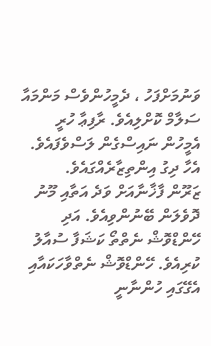ވަނުމަށްފަހު ، ދެމީހުންވެސް މަންމައާ ސަލާމް ކޮށްލިއެވެ. ރާފިޢާ ހުރީ އެމީހުން ނައިސްގެން ލަސްވެފައެވެ. އެހާ ދިގު އިންތިޒާރެއްގައެވެ.
ޒަރޫން ފާޚާނާއަށް ވަދެ އަތާއި މޫނު ދޮވެލަން ބޭނުންވިއެވެ. އަދި ހޭންޑްވޮޝް ނެތްތޯ ކަޝަފާ ސުއާލު ކުރިއެވެ. ހޭންޑްވޮޝް ނެތްވާހަކައާއި އެގޭގައި ހުންނާނީ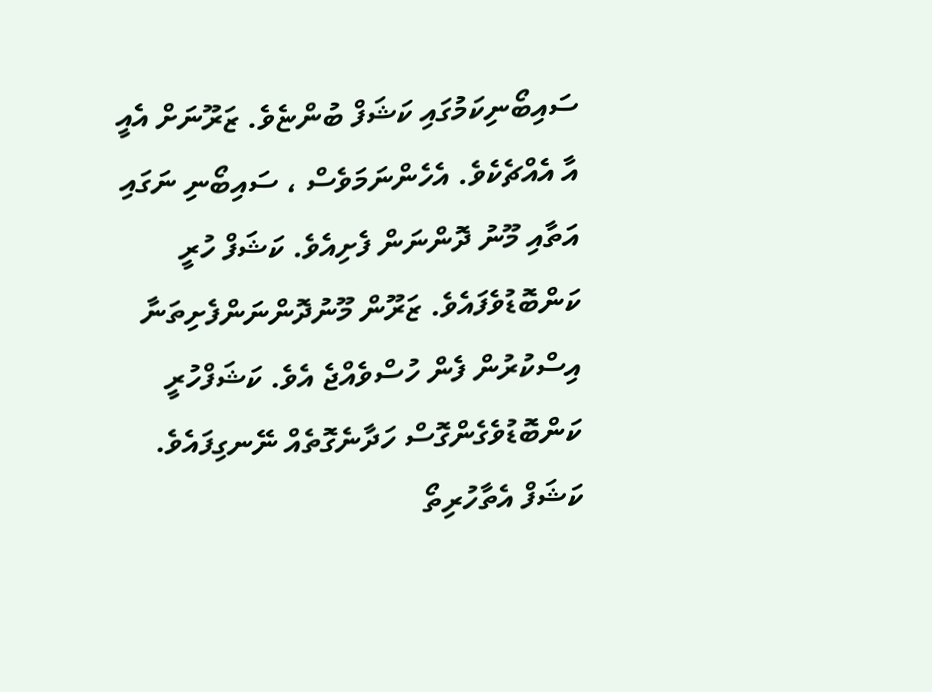ސައިބޯނިކަމުގައި ކަޝަފް ބުންޏެވެ. ޒަރޫނަށް އެއީ އާ އެއްޗެކެވެ. އެހެންނަމަވެސް ، ސައިބޯނި ނަގައި އަތާއި މޫނު ދޮންނަން ފެށިއެވެ. ކަޝަފް ހުރީ ކަންބޮޑުވެފައެވެ. ޒަރޫން މޫނުދޮންނަންފެށިތަނާ އިސްކުރުން ފެން ހުސްވެއްޖެ އެވެ. ކަޝަފްހުރީ ކަންބޮޑުވެގެންގޮސް ހަދާނެގޮތެއް ނޭނގިފައެވެ. ކަޝަފް އެތާހުރިތޯ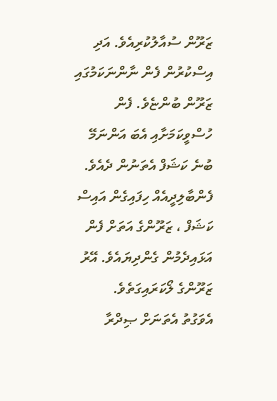ޒަރޫން ސުއާލުކުރިއެވެ. އަދި އިސްކުރުން ފެން ނާންނަކަމުގައި ޒަރޫން ބުންޏެވެ. ފެން ހުސްވީކަމަށާއި އެބަ އަންނަމޭ ބުނެ ކަޝަފް އެތަނުން ދެއެވެ. ފެންބާލިދީއެއް ހިފައިގެން އައިސް ކަޝަފް ، ޒަރޫންގެ އަތަށް ފެން އަޅައިދެމުން ގެންދިޔައެވެ. އޭރު ޒަރޫންގެ ލޯކަރައިގަތެވެ.
އެވަގުތު އެތަނަށް ޞިދްރާ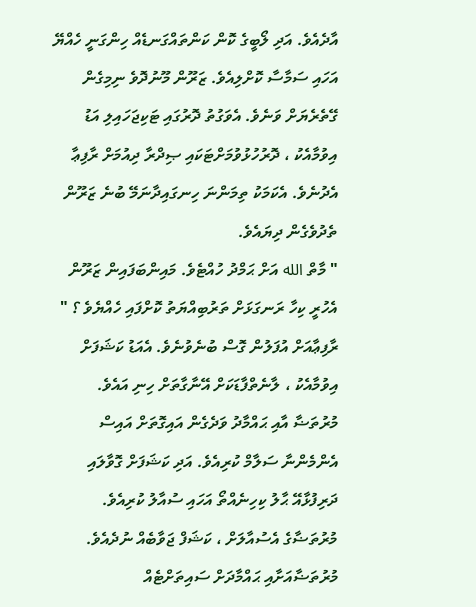އާދެއެވެ. އަދި ލޯބީގެ ކޮން ކަންތައްގަނޑެއް ހިންގަނީ ހެއްޔޭ އަހައި ސަމާސާ ކޮށްލިއެވެ. ޒަރޫން މޫނުދޮވެ ނިމިގެން ގޭތެރެޔަށް ވަނެވެ. އެވަގުތު ދޮރުގައި ޓަކިޖަހައިލި އަޑު އިވުމާއެކު ، ދޮރުހުޅުވުމަށްޓަކައި ޞިދްރާ ދިއުމަށް ރާފިޢާ އެދުނެވެ. އެކަމަކު ތިމަންނަ ހިނގައިދާނަމޭ ބުނެ ޒަރޫން ތެދުވެގެން ދިޔައެވެ.
" މާތް الله އަށް ޙަމްދު ހުއްޓެވެ. މައިންބަފައިން ޒަރޫން އެހުރީ ކިހާ ރަނގަޅަށް ތަރުބިއްޔަތު ކޮށްފައި ހެއްޔެވެ ؟ " ރާފިޢާއަށް އުފަލުން ގޮސް ބުނެވުނެވެ. އެއަޑު ކަޝަފަށް އިވުމާއެކު ، ލާނެތްފާޑަކަށް އޭނާގާތަށް ހިނި އައެވެ.
މުރުތަޟާ އާއި ޙައްމާދު ވަދެގެން އައިގޮތަށް އައިސް އެންމެންނާ ސަލާމް ކުރިއެވެ. އަދި ކަޝަފަށް ގޮވާލައި ދަރިފުޅާއޭ ޙާލު ކިހިނެއްތޯ އަހައި ސުއާލު ކުރިއެވެ. މުރުތަޟާގެ އެސުއާލަށް ، ކަޝަފް ޖަވާބެއް ނުދެއެވެ. މުރުތަޟާއަށާއި ޙައްމާދަށް ސައިތަށްޓެއް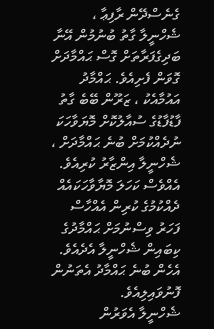ގެނެސްދޭން ރާފިޢާ ، ޝެހްނީލާ ގާތު ބުނުމުން އޭނާ ބަދިގެފަރާތަށް ގޮސް ޙައްމާދަށް ގޮވަން ފެށިއެވެ. ޙައްމާދު އައުމާއެކު ، ޒަރޫން ބޭބެ ގާތު ފާޑުފާޑުގެ ސުއާލުކޮށް މޮޔަވާހަކަ ނުދެއްކުމަށް ބުނެ ޙައްމާދަށް ، ޝެހްނީލާ އިންޒާރު ކުރިއެވެ. އެއްވެސް ކަހަލަ މޮޔާވާހަކައެއް ދެއްކުމުގެ ކުރިން އެއްހާސް ފަހަރު ވިސްނުމަށް ޙައްމާދުގެ ކިބައިން ޝެހްނީލާ އެދެއެވެ. އެހެން ބުނެ ޙައްމާދު އެތަނުން ފޮނުވައިލިއެވެ.
ޝެހްނީލާ އެވަރުން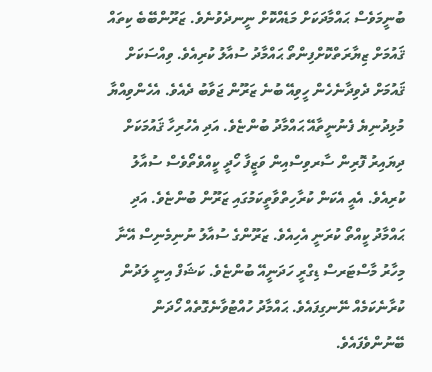ބުނީމަވެސް ޙައްމާދަކަށް މަޑެއްކޮށް ނީނދެވުނެވެ. ޒަރޫންބޭބެ ކިތައް ޤައުމަށް ޒިޔާރަތްކޮށްފިންތޯ ޙައްމާދު ސުއާލު ކުރިއެވެ. ވިއްސަކަށް ޤައުމަށް ދެވިދާނެހެން ހީވިއޭ ބުނެ ޒަރޫން ޖަވާބު ދެއެވެ. އެހެންވިއްޔާ މުޅިދުނިޔެ ފެނުނީތާއޭ ޙައްމާދު ބުންޏެވެ. އަދި އެހުރިހާ ޤައުމަކަށް ދިޔައިރު ފޮރިން ސާރވިސްއިން ވަޒީފާ ހޯދީ ކީއްވެތޯވެސް ސުއާލު ކުރިއެވެ. އެއީ އެކަން ކުރާހިތްވާތީކަމުގައި ޒަރޫން ބުންޏެވެ. އަދި ޙައްމާދު ކީއްތޯ ކުރަނީ އެހިއެވެ. ޒަރޫންގެ ސުއާލު ނުނިމެނިސް އޭނާ މިހާރު މާސްޓަރސް ޑިގްރީ ހަދަނީއޭ ބުންޏެވެ. ކަޝަފް އިނީ ލަދުން ކުރާނެކަމެއް ނޭނގިފައެވެ. ޙައްމާދު ހުއްޓުވާނެގޮތެއް ހޯދަން ބޭނުންވެފައެވެ.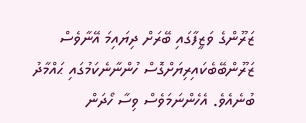ޒަރޫންގެ ވަޒީފާގައި ބޭރަށް ދިޔައިމަ އޭނާވެސް ޒަރޫންބޭބެކައިރިޔަށްގޮސް ހުންނާނެކަމުގައި ޙައްމާދު ބުނެއެވެ. އެހެންނަމަވެސް ވިސާ ހޯދަން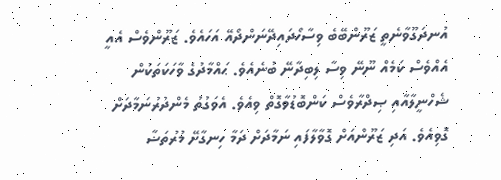އުނދަގޫވާނެތީ ޒަރޫންބޭބެ ވިސާހޯދައިދޭނަންދޯއޭ އަހައެވެ. ޒަރޫންވެސް އެއީ އެއްވެސް ކަމެއް ނޫނޭ ވިސާ ލިބިދާނޭ ބުނެއެވެ. ޙައްމާދުގެ ވާހަކަތަކުން ޝެހްނީލާއާއި ޞިދްރާވެސް ކަންބޮޑުވާގޮތް ވިއެވެ. އެވަގުތު މެންދުރުނަމާދަށް ގޮވިއެވެ. އަދި ޒަރޫންއަށް ގޮވާލާފައި ނަމާދަށް ދަމާ ހިނގާށޭ މުރުތަޟާ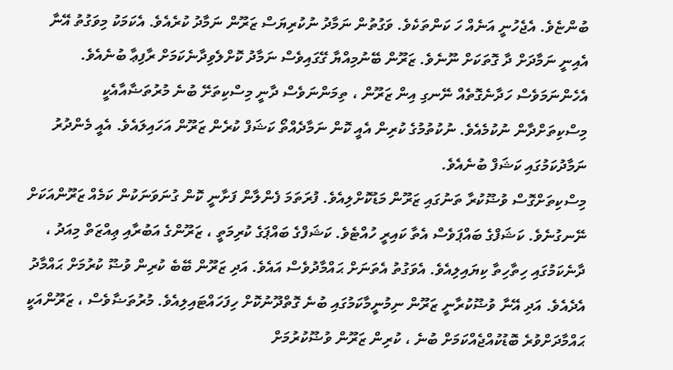ބުންޏެވެ. އެޖެހުނީ އަނެއް ހަ ކަންތަކެވެ. ވަގުތުން ނަމާދު ނުކުރިޔަސް ޒަރޫން ނަމާދު ކުރެއެވެ. އެކަމަކު މިވަގުތު އޭނާ އެއިނީ ނަމާދަށް ދާ ގޮތަކަށް ނޫނެވެ. ޒަރޫން ބޭނުމިއްޔާ ގޭގައިވެސް ނަމާދު ކޮށްލެވިދާނެކަމަށް ރާފިޢާ ބުނެއެވެ. އެހެންނަމަވެސް ހަދާނެގޮތެއް ނޭނގި އިން ޒަރޫން ، ތިމަންނަވެސް ދާނީ މިސްކިތަށޭ ބުނެ މުރުތަޟާއާއެކީ މިސްކިތަށްދާން ނުކުމެއެވެ. ނުކުތުމުގެ ކުރިން އެއީ ކޮން ނަމާދެއްތޯ ކަޝަފް ކުރެން ޒަރޫން އަހައިލައެވެ. އެއީ މެންދުރު ނަމާދުކަމުގައި ކަޝަފް ބުނެއެވެ.
މިސްކިތަށްގޮސް ވުޟޫކުރާ ތަނުގައި ޒަރޫން މަޑުކޮށްލިއެވެ. ފުރަތަމަ ފެންލާން ފަށާނީ ކޮން ގުނަވަނަކުން ކަމެއް ޒަރޫންއަކަށް ނޭނގުނެވެ. ކަޝަފްގެ ބައްޕަވެސް އެތާ ކައިރީ ހުއްޓެވެ. ކަޝަފްގެ ބައްޕަގެ ކުރިމަތީ ، ޒަރޫންގެ އަބުރާއި ޢިއްޒަތް މިއަދު ، ދާނެކަމުގައި ހިތާހިތާ ކިޔައިލިއެވެ. އެވަގުތު އެތަނަށް ޙައްމާދުވެސް އައެވެ. އަދި ޒަރޫން ބޭބެ ކުރިން ވުޟޫ ކުރުމަށް ޙައްމާދު އެދެއެވެ. އަދި އޭނާ ވުޟޫކުރާނީ ޒަރޫން ނިމުނީމާކަމުގައި ބުނެ ގޮތްދޫނުކޮށް ހިފަހައްޓައިލިއެވެ. މުރުތަޟާވެސް ، ޒަރޫންއަކީ ޙައްމާދަށްވުރެ ބޮޑުކުއްޖެއްކަމަށް ބުނެ ، ކުރިން ޒަރޫން ވުޟޫކުރުމަށް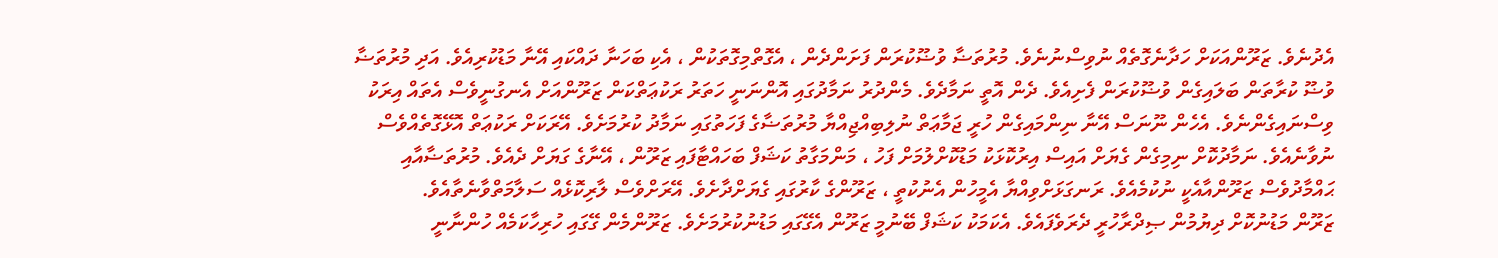އެދުނެވެ. ޒަރޫންއަކަށް ހަދާނެގޮތެއް ނުވިސްނުނެވެ. މުރުތަޟާ ވުޟޫކުރަން ފަށަންދެން ، އެގޮތްމިގޮތަކުން ، އެކި ބަހަނާ ދައްކައި އޭނާ މަޑުކުރިއެވެ. އަދި މުރުތަޟާ ވުޟޫ ކުރާތަން ބަލައިގެން ވުޟޫކުރަން ފެށިއެވެ. ދެން އޮތީ ނަމާދެވެ. މެންދުރު ނަމާދުގައި އޮންނަނީ ހަތަރު ރަކުޢަތްކަން ޒަރޫންއަށް އެނގުނީވެސް އެތައް އިރަކު ވިސްނައިގެންނެވެ. އެހެން ނޫނަސް އޭނާ ނިންމައިގެން ހުރީ ޖަމާޢަތް ނުލިބިއްޖިއްޔާ މުރުތަޟާގެ ފަހަތުގައި ނަމާދު ކުރުމަށެވެ. އޭރަކަށް ރަކުޢަތް އޮޅޭގޮތެއްވެސް ނުވާނެއެވެ. ނަމާދުކޮށް ނިމިގެން ގެޔަށް އައިސް އިރުކޮޅަކު މަޑުކޮށްލުމަށް ފަހު ، މަންމަގާތު ކަޝަފް ބަހައްޓާފައި ޒަރޫން ، އޭނާގެ ގަޔަށް ދެއެވެ. މުރުތަޟާއާއި ޙައްމާދުވެސް ޒަރޫންއާއެކީ ނުކުމެއެވެ. ރަނގަޅަށްވިއްޔާ އެމީހުން އެނުކުތީ ، ޒަރޫންގެ ކާރުގައި ގެޔަށްދާށެވެ. އޭރަށްވެސް ލާރިކޮޅެއް ސަލާމަތްވާނެތާއެވެ.
ޒަރޫން މަޑުނުކޮށް ދިޔުމުން ޞިދްރާހުރީ ދެރަވެފައެވެ. އެކަމަކު ކަޝަފް ބޭނުމީ ޒަރޫން އެގޭގައި މަޑުނުކުރުމަށެވެ. ޒަރޫންމެން ގޭގައި ހުރިހާކަމެއް ހުންނާނީ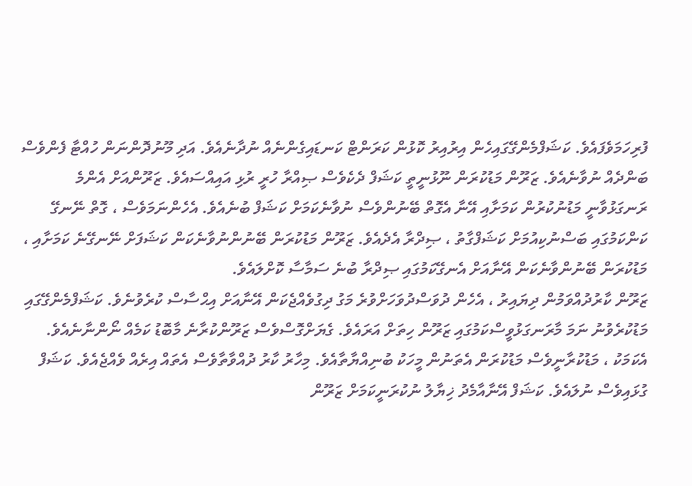ފުރިހަމަވެފައެވެ. ކަޝަފްމެންގޭގައިހެން އިރުއިރު ކޮޅުން ކަރަންޓް ކަނޑައިގެންނެއް ނުދާނެއެވެ. އަދި މޫނުދޮންނަން ހުއްޓާ ފެންވެސް ބަންދެއް ނުވާނެއެވެ. ޒަރޫން މަޑުކުރަން ނޫޅުނީތީ ކަޝަފް ދެކެވެސް ޞިއްރާ ހުރީ ރުޅި އައިއްސައެވެ. ޒަރޫންއަށް އެންމެ ރަނގަޅުވާނީ މަޑުނުކުރުން ކަމަށާއި އޭނާ އެގޮތް ބޭނުންވެސް ނުވާނެކަމަށް ކަޝަފް ބުނެއެވެ. އެހެންނަމަވެސް ، ގޮތް ނޭނގޭ ކަންކަމުގައި ބަސްނުކިއުމަށް ކަޝަފްގާތު ، ޞިދްރާ އެދެއެވެ. ޒަރޫން މަޑުކުރަން ބޭނުންނުވާނެކަން ކަޝަފަށް ނޭނގޭނެ ކަމަށާއި ، މަޑުކުރަން ބޭނުންވާނެކަން އޭނާއަށް އެނގޭކަމުގައި ޞިދްރާ ބުނެ ސަމާސާ ކޮށްލައެވެ.
ޒަރޫން ކާރުދުއްވަމުން ދިޔައިރު ، އެހެން ދުވަސްދުވަހަށްވުރެ މަގު ދިގުވެއްޖެކަން އޭނާއަށް އިޙްސާސް ކުރެވުނެވެ. ކަޝަފްމެންގޭގައި މަޑުކުރެވުނު ނަމަ މާރަނގަޅުވީސްކަމުގައި ޒަރޫން ހިތަށް އަރައެވެ. ގެޔަށްގޮސްވެސް ޒަރޫންކުރާނެ މާބޮޑު ކަމެއް ނޯންނާނެއެވެ. އެކަމަކު ، މަޑުކުރާނީވެސް މަޑުކުރަން އެތަނުން މީހަކު ބުނިއްޔާތާއެވެ. މިހާރު ކާރު ދުއްވާތާވެސް އެތައް އިރެއް ވެއްޖެއެވެ. ކަޝަފް ގުޅައިވެސް ނުލައެވެ. ކަޝަފް އޭނާއާމެދު ޚިޔާލު ނުކުރަނީކަމަށް ޒަރޫން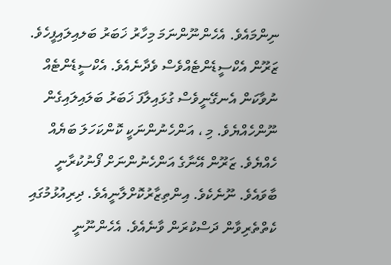ނިންމައެވެ. އެހެންނޫންނަމަ މިހާރު ޚަބަރު ބަލއިލައިފީހެވެ. ޒަރޫން އެކްސީޑެންޓެއްވެސް ވެދާނެއެވެ. އެކްސީޑެންޓެއް ނުވާކަން އެނގޭނީވެސް ގުޅައިލާފަ ޚަބަރު ބަލައިލައިގެން ނޫންހެއްޔެވެ. މި ، އަންހެނުންނަކީ ކޮންކަހަލަ ބަޔެއް ހެއްޔެވެ. ޒަރޫން އޭނާގެ އަންހެނުންނަށް ފޯނުކުރާނީ ބާވައެވެ. ނޫނެކެވެ. އިންތިޒާރުކޮށްލާނީއެވެ. ދިރިއުޅުމުގައި ކެތްތެރިވާން ދަސްކުރަން ވާނެއެވެ. އެހެންނޫނީ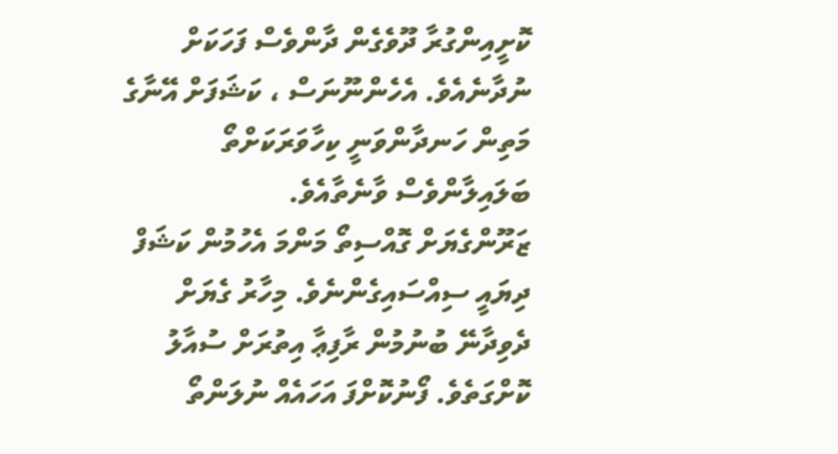ކޮށީއިންގުރާ ދޫވެގެން ދާންވެސް ފަހަކަށް ނުދާނެއެވެ. އެހެންނޫނަސް ، ކަޝަފަށް އޭނާގެ މަތިން ހަނދާންވަނީ ކިހާވަރަކަށްތޯ ބަލައިލާންވެސް ވާނެތާއެވެ.
ޒަރޫންގެޔަށް ގޮއްސިތޯ މަންމަ އެހުމުން ކަޝަފް ދިޔައީ ސިއްސައިގެންނެވެ. މިހާރު ގެޔަށް ދެވިދާނޭ ބުނުމުން ރާފިޢާ އިތުރަށް ސުއާލު ކޮށްގަތެވެ. ފޯނުކޮށްފަ އަހައެއް ނުލަންތޯ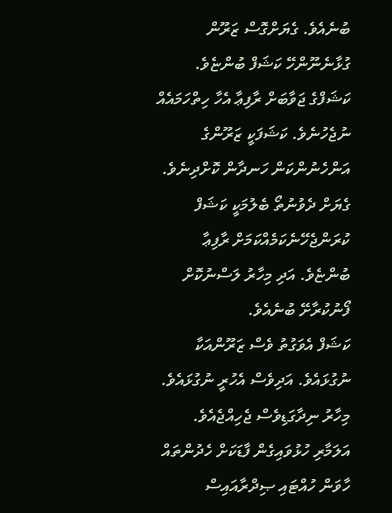ބުނެއެވެ. ގެޔަށްގޮސް ޒަރޫން ގުޅާނެނޫންހޭ ކަޝަފް ބުންޏެވެ. ކަޝަފްގެ ޖަވާބަށް ރާފިޢާ އެހާ ހިތްހަމައެއް ނުޖެހުނެވެ. ކަޝަފަކީ ޒަރޫންގެ އަންހެނުންކަން ހަނދާން ކޮށްދިނެވެ. ގެޔަށް ދެވުނުތޯ ބެލުމަކީ ކަޝަފް ކުރަންޖެހޭނެކަމެއްކަމަށް ރާފިޢާ ބުންޏެވެ. އަދި މިހާރު ލަސްނުކޮށް ފޯނުކުރާށޭ ބުނެއެވެ.
ކަޝަފް އެވަގުތު ވެސް ޒަރޫންއަކާ ނުގުޅައެވެ. އަދިވެސް އެހުރީ ނުގުޅައެވެ. މިހާރު ނިދާގަޑިވެސް ޖެހިއްޖެއެވެ. އަލަމާރި ހުޅުވައިގެން ފާޑަކަށް ހެދުންތައް ހާވަން ހުއްޓައި ޞިދްރާއައިސް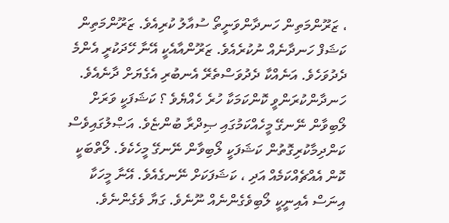، ޒަރޫންމަތިން ހަނދާންވަނީތޯ ސުއާލު ކުރިއެވެ. ޒަރޫންމަތިން ކަޝަފް ހަނދާނެއް ނުކުރެއެވެ. ޒަރޫންއާއެކީ އޭނާ ހޭދަކުރީ އެންމެ ދެދުވަހެވެ. އަނެއްކާ ދެދުވަސްތެރޭ އެނބުރި އެގެޔަށް ދާނެއެވެ. ހަނދާންކުރަންވީ ކޮންކަމަކާ ހުރެ ހެއްޔެވެ ؟ ކަޝަފަކީ ވަރަށް ލޯބިވާން ނޭނގޭ މީހެއްކަމުގައި ޞިދްރާ ބުންޏެވެ. އަޞްލުގައިވެސް ކަންދިމާކުރިގޮތުން ކަޝަފަކީ ލޯބިވާން ނޭނގޭ މީހެކެވެ. ލޯތްބަކީ ކޮން އެއްޗެއްކަމެއް އަދި ، ކަޝަފަކަށް ނޭނގެއެވެ. އޭނާ މީހަކާ އިނަސް އެއިނީކީ ލޯބިވެގެންނެއް ނޫނެވެ. ގަޔާ ވެގެންނެވެ.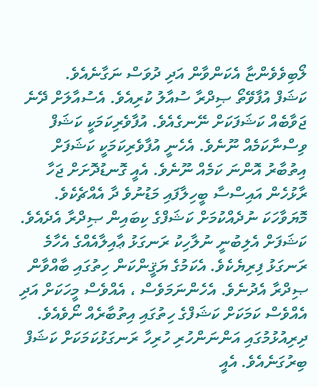ލޯބިވެވެންޏާ އެކަންވާން އަދި ދުވަސް ނަގާނެއެވެ.
ކަޝަފް އުފާވޭތޯ ޞިދްރާ ސުއާލު ކުރިއެވެ. އެސުއާލަށް ދޭނެ ޖަވާބެއް ކަޝަފަކަށް ނޭނގެއެވެ. އުފާވެރިކަމަކީ ކަޝަފް ވިސްނާކަމެއް ނޫނެވެ. އެހެނީ އުފާވެރިކަމަކީ ކަޝަފަށް އިތުބާރު އޮންނަ ކަމެއް ނޫނެވެ. އެއީ ގޮނޑުދޮށަށް ޖަހާ ރާޅުހެން އައިސްސާ ބީހިލާފައި މަޑުނުވެ ދާ އެއްޗެކެވެ. މޮޔަވާހަކަ ނުދެއްކުމަށް ކަޝަފްގެ ކިބައިން ޞިދްރާ އެދެއެވެ. ކަޝަފަށް އެލިބުނީ ނުލާހިކު ރަނގަޅު ޢާއިލާއެއްގެ އެހާމެ ރަނގަޅު ފިރިޔެކެވެ. އެކަމުގެ ޔަޤީންކަން ހިތުގައި ބާއްވާން ޞިދްރާ އެދުނެވެ. އެހެންނަމަވެސް ، އެއްވެސް މީހަކަށް އަދި އެއްވެސް ކަމަކަށް ކަޝަފްގެ ހިތުގައި އިތުބާރެއް ނޯވެއެވެ. ދިރިއުޅުމުގައި އަންނަންހުރި ހުރިހާ ރަނގަޅުކަމަކަށް ކަޝަފް ބިރުގަނެއެވެ. އެއީ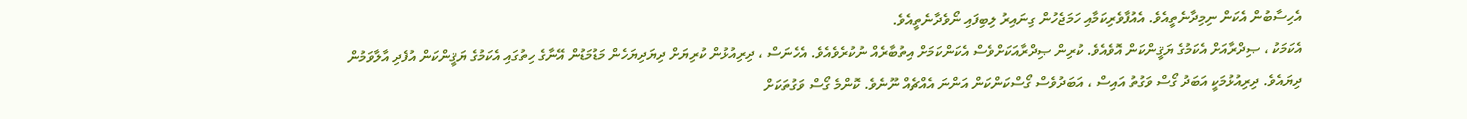އެހިސާބުން އެކަން ނިމިދާނެތީއެވެ. އެއުފާވެރިކަމާއި ހަމަޖެހުން ގިނައިރު ލިބިފައި ނޯވެދާނެތީއެވެ.
އެކަމަކު ، ޞިދްރާއަށް އެކަމުގެ ޔަޤީންކަން އޮވެއެވެ. ކުރިން ޞިދްރާއަކަށްވެސް އެކަންކަމަށް އިތުބާރެއް ނުކުރެވެއެވެ. އެހެނަސް ، ދިރިއުޅުން ކުރިޔަށް ދިޔަދިޔަހެން މަޑުމަޑުން އޭނާގެ ހިތުގައި އެކަމުގެ ޔަޤީންކަން އުފެދި އާލާވަމުން ދިޔައެވެ. ދިރިއުޅުމަކީ އަބަދު ގޯސް ވަގުތު އައިސް ، އަބަދުވެސް ގޯސްކަންކަން އަންނަ އެއްޗެއް ނޫނެވެ. ކޮންމެ ގޯސް ވަގުތަކަށް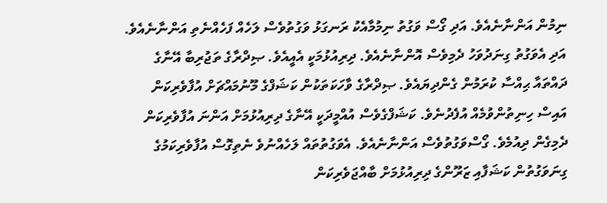ނިމުން އަންނާނެއެވެ. އަދި ގޯސް ވަގުތު ނިމުމާއެކު ރަނގަޅު ވަގުތުވެސް ލަހެއް ފަހެއްނެތި އަންނާނެއެވެ. އަދި އެވަގުތު ގިނަދުވަހު ދެމިވެސް އޮންނާނެއެވެ. ދިރިއުޅުމަކީ އެއީއެވެ. ޞިދްރާގެ ތަޖުރިބާ އޭނާގެ ދައްތައާ ޙިއްސާ ކުރަމުން ގެންދިޔައެވެ. ޞިދްރާގެ ވާހަކަތަކުން ކަޝަފްގެ މޫނުމައްޗަށް އުފާވެރިކަން އައިސް ހިނިތުންވުމެއް އުފެދުނެވެ. ކަޝަފްގެވެސް އުއްމީދަކީ އޭނާގެ ދިރިއުޅުމަށް އަންނަ އުފާވެރިކަން ދެމިގެން ދިއުމެވެ. ގޯސްވަގުތުވެސް އަންނާނެއެވެ. އެވަގުތުތައް ލަހެއްނުވެ ނެތިގޮސް އުފާވެރިކަމުގެ ގިނަވަގުތުން ކަޝަފާއި ޒަރޫންގެ ދިރިއުޅުމަށް ބާއްޖަވެރިކަން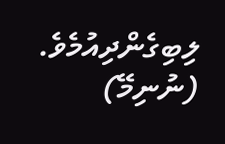ލިބިގެންދިއުމެވެ.
(ނުނިމޭ)